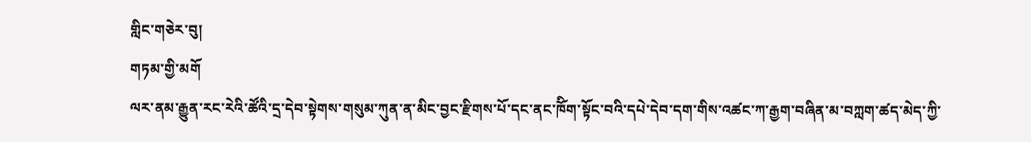གླིང་གཅེར་བུ།
གཏམ་གྱི་མགོ
ལར་ནམ་རྒྱུན་རང་རེའི་ཚོའི་དྲ་དེབ་སྟེགས་གསུམ་ཀུན་ན་མིང་བྱང་རྫིགས་པོ་དང་ནང་ཁོིག་སྟོང་བའི་དཔེ་དེབ་དག་གིས་འཚང་ཀ་རྒྱག་བཞིན་མ་བཀླག་ཚད་མེད་ཀྱི་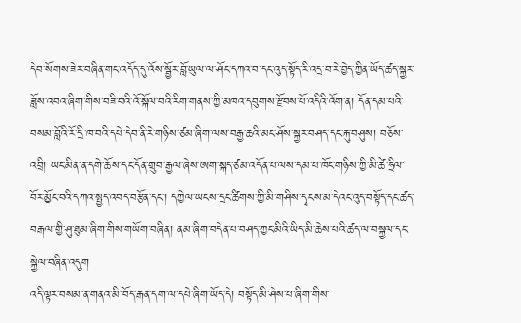དེབ་སོགས་ཟེར་བཞིན་གང་འདོད་དུ་འོས་སྦྱོར་བློ་ཡུལ་ལ་ཤོང་དཀའ་བ་དང་འུད་སྟོད་རི་འདྲ་བ་རེ་བྱེད་ཀྱིན་ཡོད་ཚད་སྐྱར་ཟློས་འབའ་ཞིག་གིས་བཟི་བའི་འོ་སྐོལ་བའི་རིག་གནས་ཀྱི་མཁའ་དབུགས་རྫོབས་པོ་འདིའི་འོག་ན། དོན་དམ་པའི་བསམ་བློའི་རོ་དྲི་ཁ་བའི་དཔེ་དེབ་ནི་རེ་གཉིས་ཙམ་ཞིག་ལས་བརྒྱ་ཆའི་མང་ཤོས་སྐྱར་བཤད་དང་རྐུ་བཤུས། བཅོས་འབྲི། ཡང་མིན་ན་དགེ་ཆོས་དང་དོན་གྲུབ་རྒྱལ་ཞེས་ཨག་སྐད་ཙམ་འདོན་པ་ལས་དམ་པ་ཁོང་གཉིས་ཀྱི་མི་ཚེ་ཧྲིལ་བོར་མྱོང་བའི་དཀའ་སྤྱད་འབད་བརྩོན་དང་། དཀྱེལ་ཡངས་དྲང་ཚིགས་ཀྱི་མི་གཤིས་དྭངས་མ་དེའང་འུད་བསྟོད་དང་ཚད་བརྒལ་གྱི་ཤུ་ཐུམ་ཞིག་གིས་གཡོག་བཞིན། ནམ་ཞིག་བདེན་པ་བཤད་ཀྱང་མིའི་ཡིད་མི་ཆེས་པའི་ཚད་ལ་བསྐྱལ་དང་སྐྱེལ་བཞིན་འདུག
འདི་ལྟར་བསམ་ན་གནའ་མི་བོད་རྒན་དག་ལ་དཔེ་ཞིག་ཡོད་དེ། བསྟོད་མི་ཤེས་པ་ཞིག་གིས་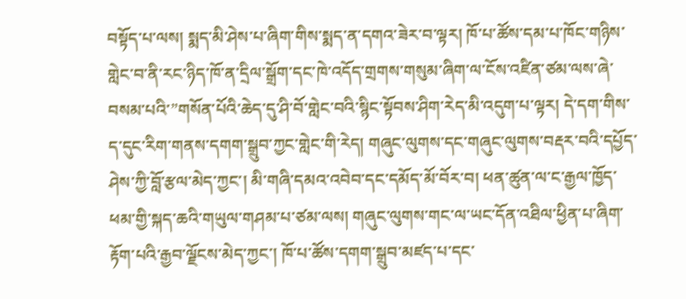བསྟོད་པ་ལས། སྨད་མི་ཤེས་པ་ཞིག་གིས་སྨད་ན་དགའ་ཟེར་བ་ལྟར། ཁོ་པ་ཚོས་དམ་པ་ཁོང་གཉིས་གླེང་བ་ནི་རང་ཉིད་ཁོ་ན་དྲིལ་སྒྲོག་དང་ཁེ་འདོད་གྲགས་གསུམ་ཞིག་ལ་ངོས་འཛིན་ཙམ་ལས་ཞེ་བསམ་པའི་”གསོན་པོའི་ཆེད་དུ་ཤི་བོ་གླེང་བའི་སྙིང་སྟོབས་ཤིག་རེད་མི་འདུག་པ་ལྟར། དེ་དག་གིས་ད་དུང་རིག་གནས་དགག་སྒྲུབ་ཀྱང་གླེང་གི་རེད། གཞུང་ལུགས་དང་གཞུང་ལུགས་བརྡར་བའི་དཔྱོད་ཤེས་ཀྱི་བློ་རྩལ་མེད་ཀྱང་། མི་གཞི་དམའ་འབེབ་དང་དམོད་མོ་བོར་བ། ཕན་ཚུན་ལ་ང་རྒྱལ་ཁྱོད་ཕམ་གྱི་སྐད་ཆའི་གཡུལ་གཤམ་པ་ཙམ་ལས། གཞུང་ལུགས་གང་ལ་ཡང་དོན་འཐིལ་ཕྱིན་པ་ཞིག་རྟོག་པའི་རྒྱབ་ལྗོངས་མེད་ཀྱང་། ཁོ་པ་ཚོས་དགག་སྒྲུབ་མཛད་པ་དང་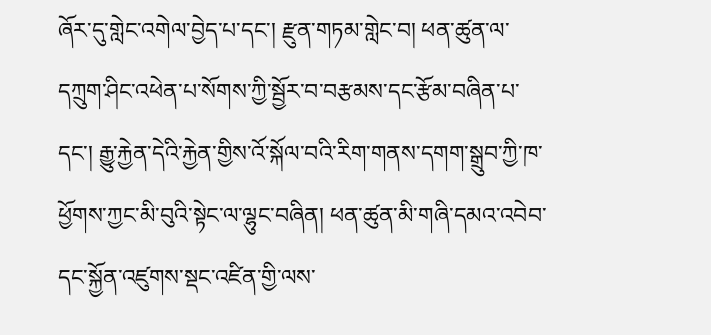ཞོར་དུ་གླེང་འགེལ་བྱེད་པ་དང་། རྫུན་གཏམ་གླེང་བ། ཕན་ཚུན་ལ་དཀྲུག་ཤིང་འཕེན་པ་སོགས་ཀྱི་སྦྱོར་བ་བརྩམས་དང་རྩོམ་བཞིན་པ་དང་། རྒྱུ་རྐྱེན་དེའི་རྐྱེན་གྱིས་འོ་སྐོལ་བའི་རིག་གནས་དགག་སྒྲུབ་ཀྱི་ཁ་ཕྱོགས་ཀྱང་མི་བུའི་སྟེང་ལ་ལྷུང་བཞིན། ཕན་ཚུན་མི་གཞི་དམའ་འབེབ་དང་སྐྱོན་འཛུགས་སྡང་འཛིན་གྱི་ལས་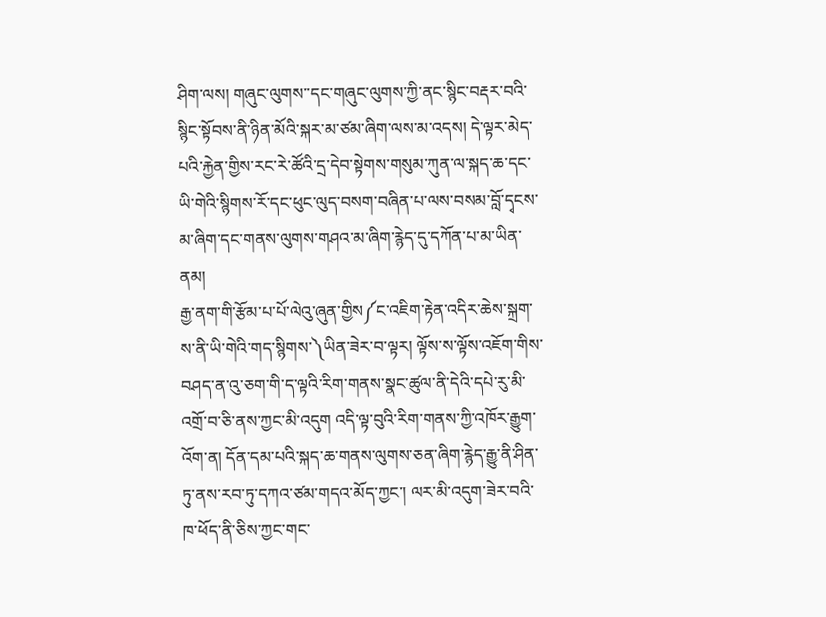ཤིག་ལས། གཞུང་ལུགས་་དང་གཞུང་ལུགས་ཀྱི་ནང་སྙིང་བརྡར་བའི་སྙིང་སྟོབས་ནི་ཉིན་མོའི་སྐར་མ་ཙམ་ཞིག་ལས་མ་འདས། དེ་ལྟར་མེད་པའི་རྐྱེན་གྱིས་རང་རེ་ཚོའི་དྲ་དེབ་སྟེགས་གསུམ་ཀུན་ལ་སྐད་ཆ་དང་ཡི་གེའི་སྙིགས་རོ་དང་ཕུང་ལུད་བསག་བཞིན་པ་ལས་བསམ་བློ་དྭངས་མ་ཞིག་དང་གནས་ལུགས་གཤའ་མ་ཞིག་རྙེད་དུ་དཀོན་པ་མ་ཡིན་ནམ།
རྒྱ་ནག་གི་རྩོམ་པ་པོ་ལེའུ་ཞུན་གྱིས༼ང་འཇིག་རྟེན་འདིར་ཆེས་སྐྲག་ས་ནི་ཡི་གེའི་གད་སྙིགས་༽ཡིན་ཟེར་བ་ལྟར། ལྟོས་ས་ལྟོས་འཇོག་གིས་བཤད་ན་འུ་ཅག་གི་ད་ལྟའི་རིག་གནས་སྣང་ཚུལ་ནི་དེའི་དཔེ་རུ་མི་འགྲོ་བ་ཅི་ནས་ཀྱང་མི་འདུག འདི་ལྟ་བུའི་རིག་གནས་ཀྱི་འཁོར་རྒྱུག་འོག་ན། དོན་དམ་པའི་སྐད་ཆ་གནས་ལུགས་ཅན་ཞིག་རྙེད་རྒྱུ་ནི་ཤིན་ཏུ་ནས་རབ་ཏུ་དཀའ་ཙམ་གདའ་མོད་ཀྱང་། ལར་མི་འདུག་ཟེར་བའི་ཁ་ཕོད་ནི་ཅིས་ཀྱང་གང་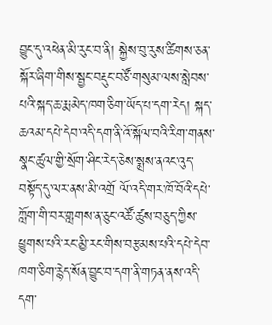བྱུང་དུ་འཕེན་མི་རུང་བ་ནི། སྐྱེས་བུ་རུས་ཚིགས་ཅན་སྐོར་ཞིག་གིས་སྦྱང་བརྡུང་བཙོ་གསུམ་ལས་སླེབས་པའི་སྐད་ཆ་རྨ་མེད་ཁག་ཅིག་ཡོད་པ་དག་རེད། སྐད་ཆའམ་དཔེ་དེབ་འདི་དག་ནི་འོ་སྐོལ་བའི་རིག་གནས་སྣང་ཚུལ་གྱི་སྲོག་ཤིང་རེད་ཅེས་སྨྲས་ནའང་འུད་བསྟོད་དུ་ལར་ནས་མི་འགྲོ ལོ་འདི་གར་ཁོ་བོའི་དཔེ་ཀློག་གི་བར་གླགས་ན་ཅུང་འཚོ་ཚུས་བཅུད་ཀྱིས་ཕྱུགས་པའི་རང་མྱི་རང་གིས་བརྩམས་པའི་དཔེ་དེབ་ཁག་ཅིག་རྙེད་སོན་བྱུང་བ་དག་ནི་གཏན་ནས་འདི་དག་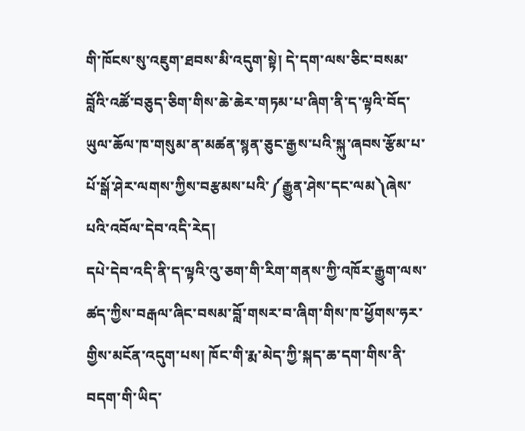གི་ཁོངས་སུ་འཇུག་ཐབས་མི་འདུག་སྟེ། དེ་དག་ལས་ཅིང་བསམ་བློའི་འཚོ་བཅུད་ཅིག་གིས་ཆེ་ཆེར་གཏམ་པ་ཞིག་ནི་ད་ལྟའི་བོད་ཡུལ་ཆོལ་ཁ་གསུམ་ན་མཚན་སྙན་ཅུང་རྒྱས་པའི་སྐུ་ཞབས་རྩོམ་པ་པོ་སྒོ་ཤེར་ལགས་ཀྱིས་བརྩམས་པའི་༼རྒྱུན་ཤེས་དང་ལམ༽ཞེས་པའི་འབོལ་དེབ་འདི་རེད།
དཔེ་དེབ་འདི་ནི་ད་ལྟའི་འུ་ཅག་གི་རིག་གནས་ཀྱི་འཁོར་རྒྱུག་ལས་ཚད་ཀྱིས་བརྒལ་ཞིང་བསམ་བློ་གསར་བ་ཞིག་གིས་ཁ་ཕྱོགས་ཧར་གྱིས་མངོན་འདུག་པས། ཁོང་གི་རྨ་མེད་ཀྱི་སྐད་ཆ་དག་གིས་ནི་བདག་གི་ཡིད་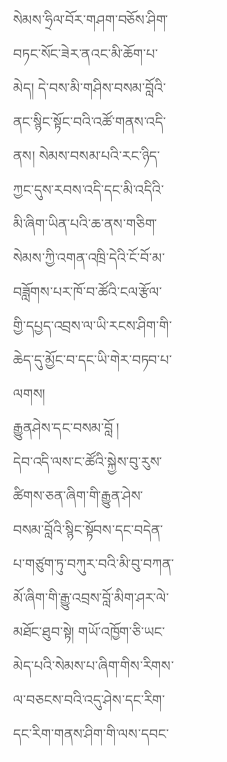སེམས་ཧྲིལ་བོར་གཤག་བཅོས་ཤིག་བཏང་སོང་ཟེར་ནའང་མི་ཆོག་པ་མེད། དེ་བས་མི་གཤིས་བསམ་བློའི་ནང་སྙིང་སྟོང་བའི་འཚོ་གནས་འདི་ནས། སེམས་བསམ་པའི་རང་ཉིད་ཀྱང་དུས་རབས་འདི་དང་མི་འདིའི་མི་ཞིག་ཡིན་པའི་ཆ་ནས་གཅིག་སེམས་ཀྱི་འགན་འཁྲི་དེའི་ངོ་བོ་མ་བཟློགས་པར་ཁོ་བ་ཚོའི་ངལ་རྩོལ་གྱི་དཔྱད་འབྲས་ལ་ཡི་རངས་ཤིག་གི་ཆེད་དུ་མྱོང་བ་དང་ཡི་གེར་བཏབ་པ་ལགས།
རྒྱུནཤེས་དང་བསམ་བློ །
དེབ་འདི་ལས་ང་ཚོའི་སྐྱེས་བུ་རུས་ཚིགས་ཅན་ཞིག་གི་རྒྱུན་ཤེས་བསམ་བློའི་སྙིང་སྟོབས་དང་བདེན་པ་གཙུག་ཏུ་བཀུར་བའི་མི་བུ་བཀན་མོ་ཞིག་གི་རྒྱུ་འབྲས་བློ་མིག་ཤར་ལེ་མཐོང་ཐུབ་སྟེ། གཡོ་འཁྱོག་ཅི་ཡང་མེད་པའི་སེམས་པ་ཞིག་གིས་རིགས་ལ་བཅངས་བའི་འདུ་ཤེས་དང་རིག་དང་རིག་གནས་ཤིག་གི་ལས་དབང་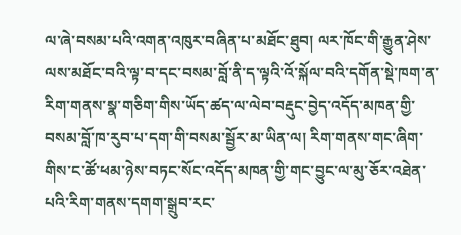ལ་ཞེ་བསམ་པའི་འགན་འཁུར་བཞིན་པ་མཐོང་ཐུབ། ལར་ཁོང་གི་རྒྱུན་ཤེས་ལས་མཐོང་བའི་ལྟ་བ་དང་བསམ་བློ་ནི་ད་ལྟའི་འོ་སྐོལ་བའི་དགོན་སྡེ་ཁག་ན་རིག་གནས་སྣ་གཅིག་གིས་ཡོད་ཚད་ལ་ལེབ་བརྡུང་བྱེད་འདོད་མཁན་གྱི་བསམ་བློ་ཁ་རུབ་པ་དག་གི་བསམ་སྦྱོར་མ་ཡིན་ལ། རིག་གནས་གང་ཞིག་གིས་ང་ཚོ་ཕམ་ཉེས་བཏང་སོང་འདོད་མཁན་གྱི་གང་བྱུང་ལ་མུ་ཅོར་འཐེན་པའི་རིག་གནས་དགག་སྒྲུབ་རང་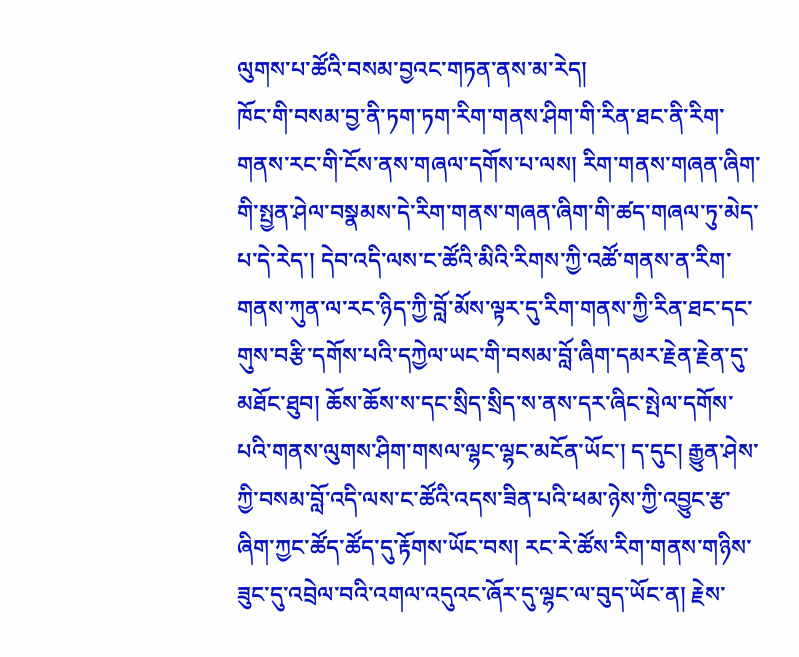ལུགས་པ་ཚོའི་བསམ་བྱའང་གཏན་ནས་མ་རེད།
ཁོང་གི་བསམ་བྱ་ནི་ཏག་ཏག་རིག་གནས་ཤིག་གི་རིན་ཐང་ནི་རིག་གནས་རང་གི་ངོས་ནས་གཞལ་དགོས་པ་ལས། རིག་གནས་གཞན་ཞིག་གི་སྤྱན་ཤེལ་བསྣམས་དེ་རིག་གནས་གཞན་ཞིག་གི་ཚད་གཞལ་ཏུ་མེད་པ་དེ་རེད་། དེབ་འདི་ལས་ང་ཚོའི་མིའི་རིགས་ཀྱི་འཚོ་གནས་ན་རིག་གནས་ཀུན་ལ་རང་ཉིད་ཀྱི་བློ་མོས་ལྟར་དུ་རིག་གནས་ཀྱི་རིན་ཐང་དང་གུས་བརྩི་དགོས་པའི་དཀྱེལ་ཡང་གི་བསམ་བློ་ཞིག་དམར་རྗེན་རྗེན་དུ་མཐོང་ཐུབ། ཆོས་ཆོས་ས་དང་སྲིད་སྲིད་ས་ནས་དར་ཞིང་སྤེལ་དགོས་པའི་གནས་ལུགས་ཤིག་གསལ་ལྷང་ལྷང་མངོན་ཡོང་། ད་དུང། རྒྱུན་ཤེས་ཀྱི་བསམ་བློ་འདི་ལས་ང་ཚོའི་འདས་ཟིན་པའི་ཕམ་ཉེས་ཀྱི་འབྱུང་རྩ་ཞིག་ཀྱང་ཚོད་ཚོད་དུ་རྟོགས་ཡོང་བས། རང་རེ་ཚོས་རིག་གནས་གཉིས་ཟུང་དུ་འབྲེལ་བའི་འགལ་འདུའང་ཞོར་དུ་ལྷང་ལ་བུད་ཡོང་ན། རྗེས་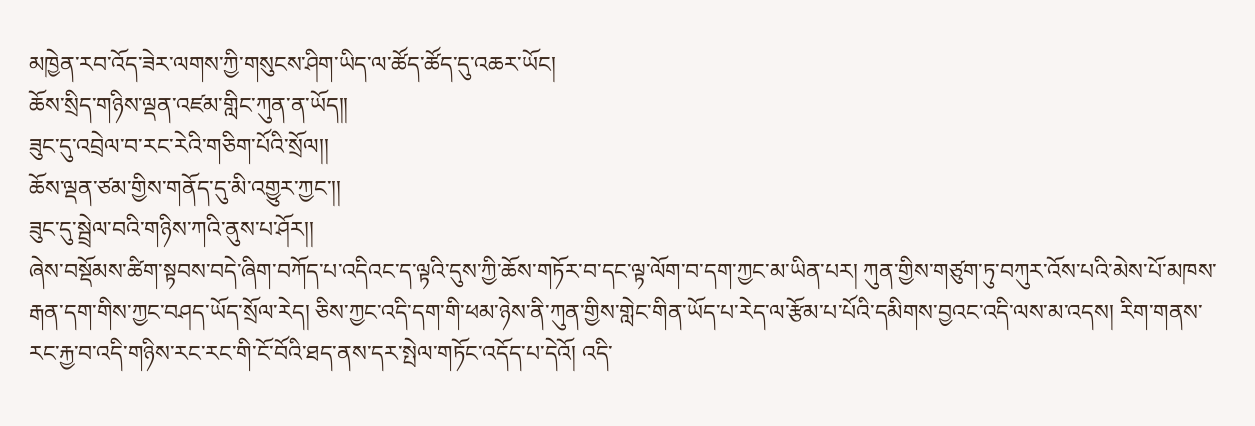མཁྱེན་རབ་འོད་ཟེར་ལགས་ཀྱི་གསུངས་ཤིག་ཡིད་ལ་ཚོད་ཚོད་དུ་འཆར་ཡོང།
ཆོས་སྲིད་གཉིས་ལྡན་འཛམ་གླིང་ཀུན་ན་ཡོད།།
ཟུང་དུ་འབྲེལ་བ་རང་རེའི་གཅིག་པོའི་སྲོལ།།
ཆོས་ལྡན་ཙམ་གྱིས་གནོད་དུ་མི་འགྱུར་ཀྱང་།།
ཟུང་དུ་སྦྲེལ་བའི་གཉིས་ཀའི་ནུས་པ་ཤོར།།
ཞེས་བསྡོམས་ཚིག་སྟབས་བདེ་ཞིག་བཀོད་པ་འདིའང་ད་ལྟའི་དུས་ཀྱི་ཆོས་གཏོར་བ་དང་ལྟ་ལོག་བ་དག་ཀྱང་མ་ཡིན་པར། ཀུན་གྱིས་གཙུག་ཏུ་བཀུར་འོས་པའི་མེས་པོ་མཁས་རྒན་དག་གིས་ཀྱང་བཤད་ཡོད་སྲོལ་རེད། ཅིས་ཀྱང་འདི་དག་གི་ཕམ་ཉེས་ནི་ཀུན་གྱིས་གླེང་གིན་ཡོད་པ་རེད་ལ་རྩོམ་པ་པོའི་དམིགས་བྱའང་འདི་ལས་མ་འདས། རིག་གནས་རང་རྐྱ་བ་འདི་གཉིས་རང་རང་གི་ངོ་བོའི་ཐད་ནས་དར་སྤེལ་གཏོང་འདོད་པ་དེའོ། འདི་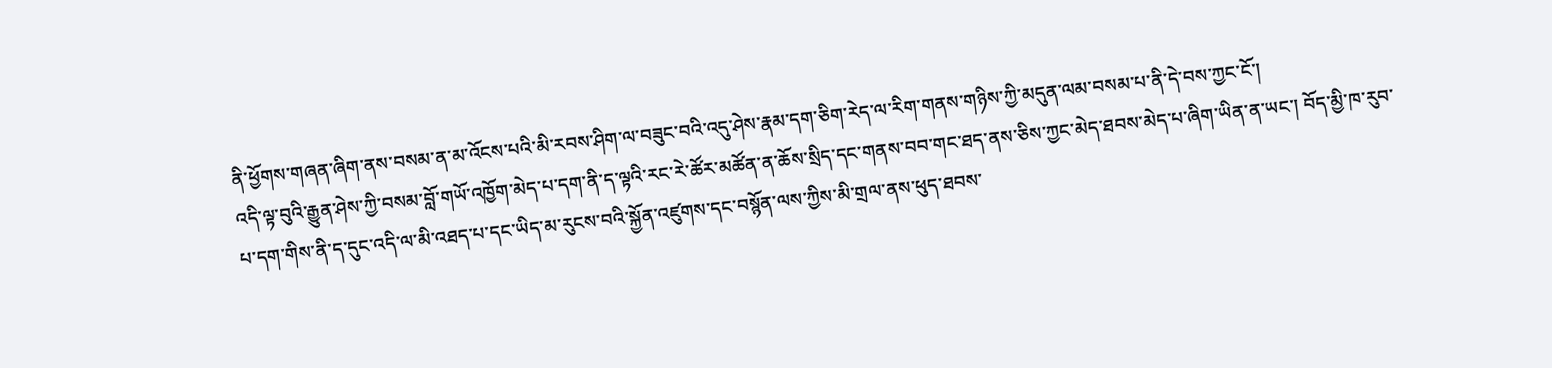ནི་ཕྱོགས་གཞན་ཞིག་ནས་བསམ་ན་མ་འོངས་པའི་མི་རབས་ཤིག་ལ་བཟུང་བའི་འདུ་ཤེས་རྣམ་དག་ཅིག་རེད་ལ་རིག་གནས་གཉིས་ཀྱི་མདུན་ལམ་བསམ་པ་ནི་དེ་བས་ཀྱང་ངོ་།
འདི་ལྟ་བུའི་རྒྱུན་ཤེས་ཀྱི་བསམ་བློ་གཡོ་འཁྱོག་མེད་པ་དག་ནི་ད་ལྟའི་རང་རེ་ཚོར་མཚོན་ན་ཆོས་སྲིད་དང་གནས་བབ་གང་ཐད་ནས་ཅིས་ཀྱང་མེད་ཐབས་མེད་པ་ཞིག་ཡིན་ན་ཡང་། བོད་མྱི་ཁ་རུབ་པ་དག་གིས་ནི་ད་དུང་འདི་ལ་མི་འཐད་པ་དང་ཡིད་མ་རུངས་བའི་སྐྱོན་འཛུགས་དང་བསྙོན་ལས་ཀྱིས་མི་གྲལ་ནས་ཕུད་ཐབས་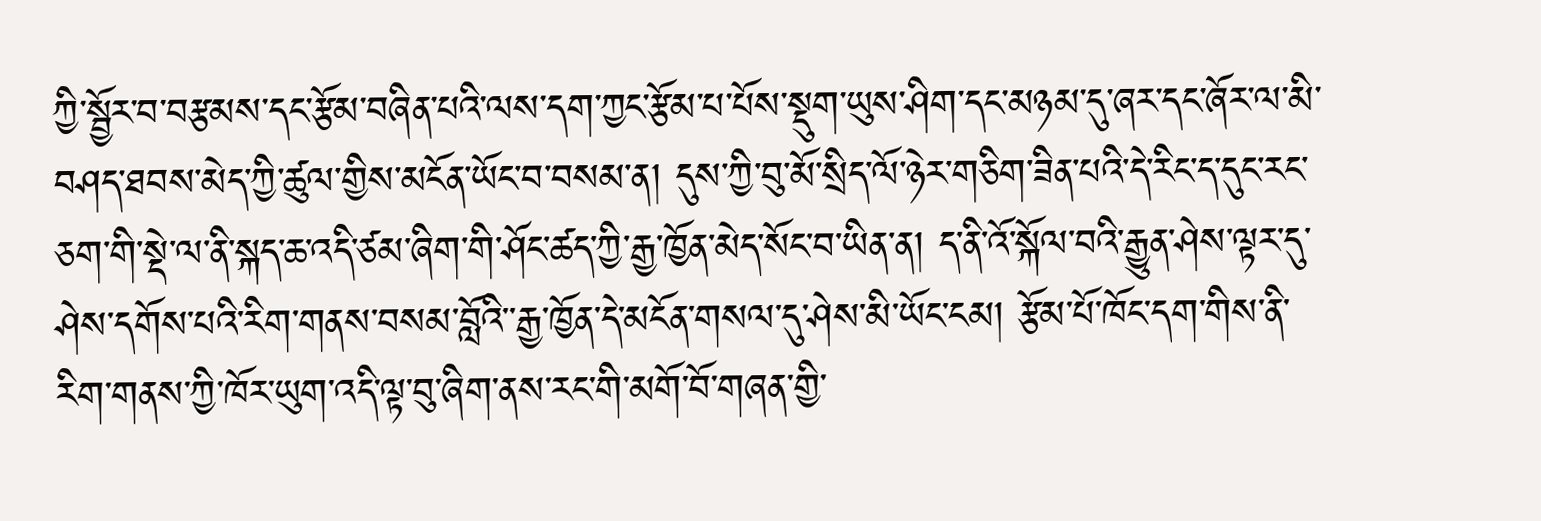ཀྱི་སྦྱོར་བ་བརྩམས་དང་རྩོམ་བཞིན་པའི་ལས་དག་ཀྱང་རྩོམ་པ་པོས་སྡུག་ཡུས་ཤིག་དང་མཉམ་དུ་ཞར་དང་ཞོར་ལ་མི་བཤད་ཐབས་མེད་ཀྱི་ཚུལ་གྱིས་མངོན་ཡོང་བ་བསམ་ན། དུས་ཀྱི་བུ་མོ་སྲིད་ལོ་ཉེར་གཅིག་ཟིན་པའི་དེ་རིང་ད་དུང་རང་ཅག་གི་སྡེ་ལ་ནི་སྐད་ཆ་འདི་ཙམ་ཞིག་གི་ཤོང་ཚད་ཀྱི་རྒྱ་ཁྱོན་མེད་སོང་བ་ཡིན་ན། ད་ནི་འོ་སྐོལ་བའི་རྒྱུན་ཤེས་ལྟར་དུ་ཤེས་དགོས་པའི་རིག་གནས་བསམ་བློའི་་རྒྱ་ཁྱོན་དེ་མངོན་གསལ་དུ་ཤེས་མི་ཡོང་ངམ། རྩོམ་པོ་ཁོང་དག་གིས་ནི་རིག་གནས་ཀྱི་ཁོར་ཡུག་འདི་ལྟ་བུ་ཞིག་ནས་རང་གི་མགོ་བོ་གཞན་གྱི་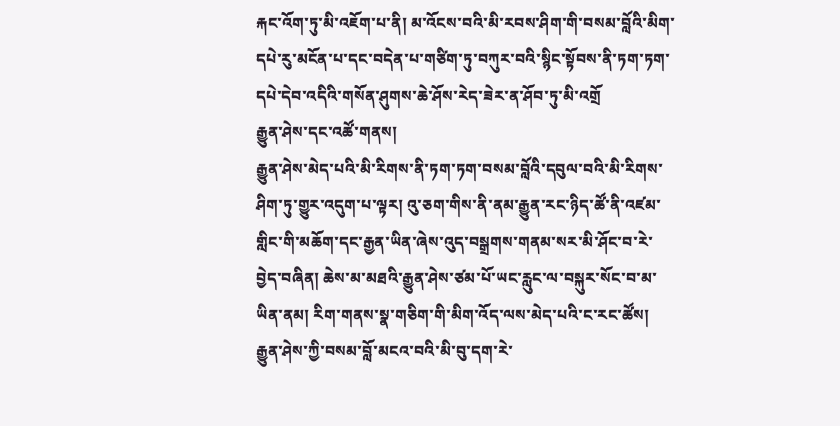རྐང་འོག་ཏུ་མི་འཇོག་པ་ནི། མ་འོངས་བའི་མི་རབས་ཤིག་གི་བསམ་བློའི་མིག་དཔེ་རུ་མངོན་པ་དང་བདེན་པ་གཙིག་ཏུ་བཀུར་བའི་སྙིང་སྟོབས་ནི་ཏག་ཏག་དཔེ་དེབ་འདིའི་གསོན་ཤུགས་ཆེ་ཤོས་རེད་ཟེར་ན་ཤོབ་ཏུ་མི་འགྲོ
རྒྱུན་ཤེས་དང་འཚོ་གནས།
རྒྱུན་ཤེས་མེད་པའི་མི་རིགས་ནི་ཏག་ཏག་བསམ་བློའི་དབུལ་བའི་མི་རིགས་ཤིག་ཏུ་གྱུར་འདུག་པ་ལྟར། འུ་ཅག་གིས་ནི་ནམ་རྒྱུན་རང་ཉིད་ཚོ་ནི་འཛམ་གླིང་གི་མཆོག་དང་རྒྱན་ཡིན་ཞེས་འུད་བསྒྲགས་གནམ་སར་མི་ཤོང་བ་རེ་བྱེད་བཞིན། ཆེས་མ་མཐའི་རྒྱུན་ཤེས་ཙམ་པོ་ཡང་རླུང་ལ་བསྐུར་སོང་བ་མ་ཡིན་ནམ། རིག་གནས་སྣ་གཅིག་གི་མིག་འོད་ལས་མེད་པའི་ང་རང་ཚོས། རྒྱུན་ཤེས་ཀྱི་བསམ་བློ་མངའ་བའི་མི་བུ་དག་རེ་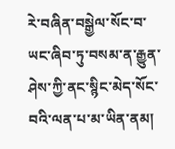རེ་བཞིན་བསྒྱེལ་སོང་བ་ཡང་ཞིབ་ཏུ་བསམ་ན་རྒྱུན་ཤེས་ཀྱི་ནང་སྙིང་མེད་སོང་བའི་ལན་པ་མ་ཡིན་ནམ།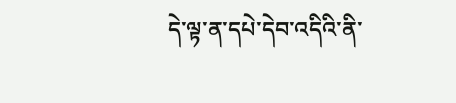དེ་ལྟ་ན་དཔེ་དེབ་འདིའི་ནི་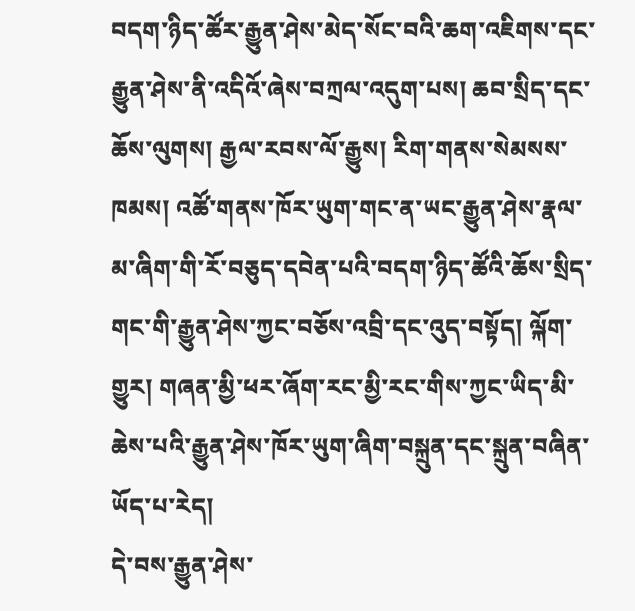བདག་ཉིད་ཚོར་རྒྱུན་ཤེས་མེད་སོང་བའི་ཆག་འཇིགས་དང་རྒྱུན་ཤེས་ནི་འདིའོ་ཞེས་བཀྲལ་འདུག་པས། ཆབ་སྲིད་དང་ཆོས་ལུགས། རྒྱལ་རབས་ལོ་རྒྱུས། རིག་གནས་སེམསས་ཁམས། འཚོ་གནས་ཁོར་ཡུག་གང་ན་ཡང་རྒྱུན་ཤེས་རྣལ་མ་ཞིག་གི་རོ་བཅུད་དབེན་པའི་བདག་ཉིད་ཚོའི་ཆོས་སྲིད་གང་གི་རྒྱུན་ཤེས་ཀྱང་བཅོས་འབྲི་དང་འུད་བསྟོད། ལྐོག་གྱུར། གཞན་མྱི་ཕར་ཞོག་རང་མྱི་རང་གིས་ཀྱང་ཡིད་མི་ཆེས་པའི་རྒྱུན་ཤེས་ཁོར་ཡུག་ཞིག་བསྐྲུན་དང་སྐྲུན་བཞིན་ཡོད་པ་རེད།
དེ་བས་རྒྱུན་ཤེས་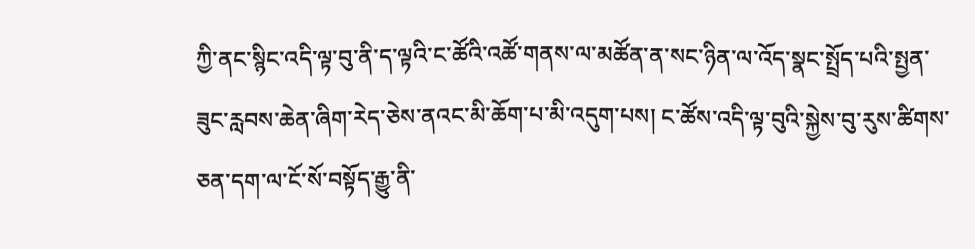ཀྱི་ནང་སྙིང་འདི་ལྟ་བུ་ནི་ད་ལྟའི་ང་ཚོའི་འཚོ་གནས་ལ་མཚོན་ན་སང་ཉིན་ལ་འོད་སྣང་སྤྲོད་པའི་སྤྱན་ཟུང་རླབས་ཆེན་ཞིག་རེད་ཅེས་ནའང་མི་ཆོག་པ་མི་འདུག་པས། ང་ཚོས་འདི་ལྟ་བུའི་སྐྱེས་བུ་རུས་ཚིགས་ཅན་དག་ལ་ངོ་སོ་བསྟོད་རྒྱུ་ནི་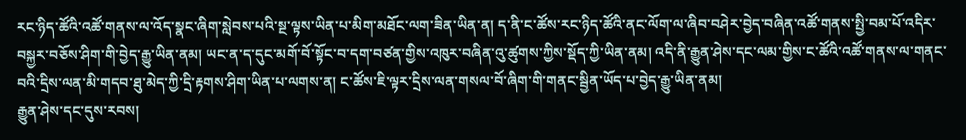རང་ཉིད་ཚོའི་འཚོ་གནས་ལ་འོད་སྣང་ཞིག་སླེབས་པའི་སྔ་ལྟས་ཡིན་པ་མིག་མཐོང་ལག་ཟིན་ཡིན་ན། ད་ནི་ང་ཚོས་རང་ཉིད་ཚོའི་ནང་ལོག་ལ་ཞིབ་བཤེར་བྱེད་བཞིན་འཚོ་གནས་སྤྱི་བམ་པོ་འདིར་བསྐྱར་བཅོས་ཤིག་གི་བྱེད་རྒྱུ་ཡིན་ནམ། ཡང་ན་ད་དུང་མགོ་བོ་སྟོང་བ་དག་བཙན་གྱིས་འཁུར་བཞིན་འུ་ཚུགས་ཀྱིས་སྡོད་ཀྱི་ཡིན་ནམ། འདི་ནི་རྒྱུན་ཤེས་དང་ལམ་གྱིས་ང་ཚོའི་འཚོ་གནས་ལ་གནང་བའི་དྲིས་ལན་མི་གདབ་ཐུ་མེད་ཀྱི་དྲི་རྟགས་ཤིག་ཡིན་པ་ལགས་ན། ང་ཚོས་ཇི་ལྟར་དྲིས་ལན་གསལ་བོ་ཞིག་གི་གནང་སྦྱིན་ཡོད་པ་བྱེད་རྒྱུ་ཡིན་ནམ།
རྒྱུན་ཤེས་དང་དུས་རབས།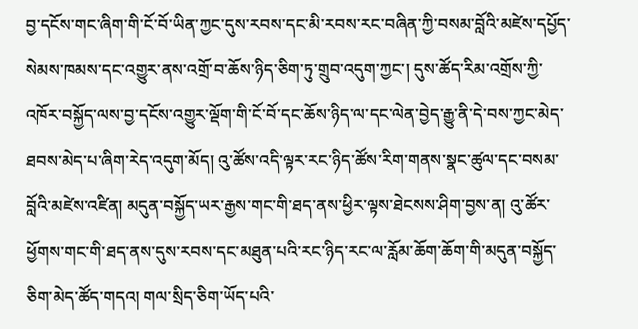བྱ་དངོས་གང་ཞིག་གི་ངོ་བོ་ཡིན་ཀྱང་དུས་རབས་དང་མི་རབས་རང་བཞིན་ཀྱི་བསམ་བློའི་མཛེས་དཔྱོད་སེམས་ཁམས་དང་འགྱུར་ནས་འགྲོ་བ་ཆོས་ཉིད་ཅིག་ཏུ་གྲུབ་འདུག་ཀྱང་། དུས་ཚོད་རིམ་འགྲོས་ཀྱི་འཁོར་བསྐྱོད་ལས་བྱ་དངོས་འགྱུར་ལྡོག་གི་ངོ་བོ་དང་ཆོས་ཉིད་ལ་དང་ལེན་བྱེད་རྒྱུ་ནི་དེ་བས་ཀྱང་མེད་ཐབས་མེད་པ་ཞིག་རེད་འདུག་མོད། འུ་ཚོས་འདི་ལྟར་རང་ཉིད་ཚོས་རིག་གནས་སྣང་ཚུལ་དང་བསམ་བློའི་མཛེས་འཛིན། མདུན་བསྐྱོད་ཡར་རྒྱས་གང་གི་ཐད་ནས་ཕྱིར་ལྟས་ཐེངསས་ཤིག་བྱས་ན། འུ་ཚོར་ཕྱོགས་གང་གི་ཐད་ནས་དུས་རབས་དང་མཐུན་པའི་རང་ཉིད་རང་ལ་རློམ་ཆོག་ཆོག་གི་མདུན་བསྐྱོད་ཅིག་མེད་ཚོད་གདའ། གལ་སྲིད་ཅིག་ཡོད་པའི་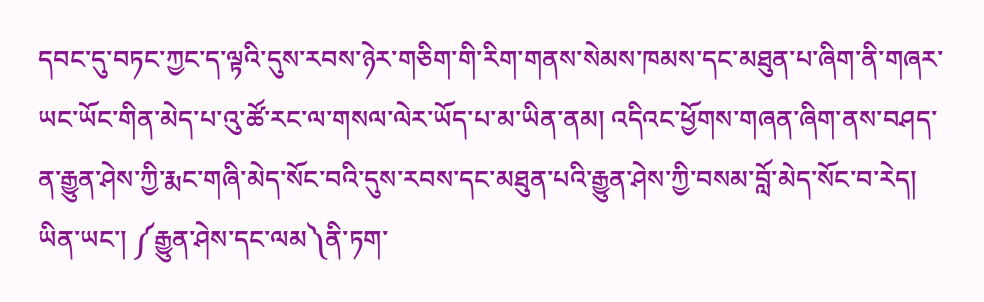དབང་དུ་བཏང་ཀྱང་ད་ལྟའི་དུས་རབས་ཉེར་གཅིག་གི་རིག་གནས་སེམས་ཁམས་དང་མཐུན་པ་ཞིག་ནི་གཞར་ཡང་ཡོང་གིན་མེད་པ་འུ་ཚོ་རང་ལ་གསལ་ལེར་ཡོད་པ་མ་ཡིན་ནམ། འདིའང་ཕྱོགས་གཞན་ཞིག་ནས་བཤད་ན་རྒྱུན་ཤེས་ཀྱི་རྨང་གཞི་མེད་སོང་བའི་དུས་རབས་དང་མཐུན་པའི་རྒྱུན་ཤེས་ཀྱི་བསམ་བློ་མེད་སོང་བ་རེད།
ཡིན་ཡང་། ༼རྒྱུན་ཤེས་དང་ལམ༽ནི་ཏག་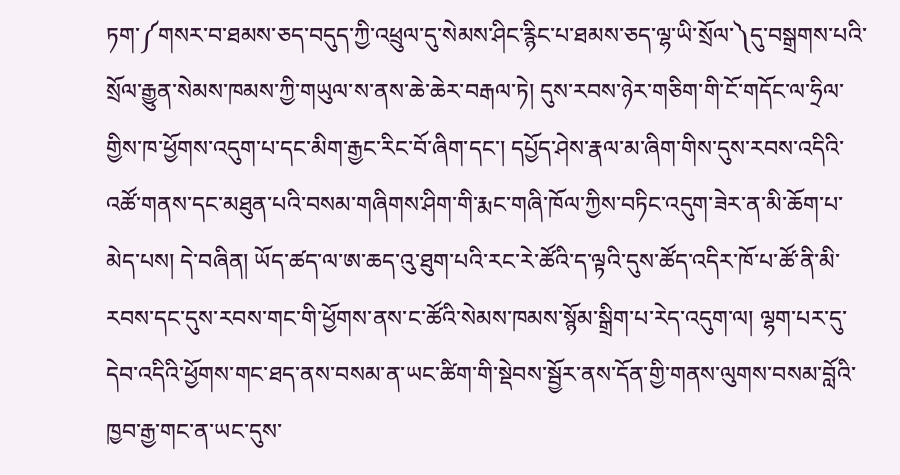ཏག་༼གསར་བ་ཐམས་ཅད་བདུད་ཀྱི་འཕྲུལ་དུ་སེམས་ཤིང་རྙིང་པ་ཐམས་ཅད་ལྷ་ཡི་སྲོལ་༽དུ་བསྒྲགས་པའི་སྲོལ་རྒྱུན་སེམས་ཁམས་ཀྱི་གཡུལ་ས་ནས་ཆེ་ཆེར་བརྒལ་ཏེ། དུས་རབས་ཉེར་གཅིག་གི་ངོ་གདོང་ལ་ཧྲིལ་གྱིས་ཁ་ཕྱོགས་འདུག་པ་དང་མིག་རྒྱང་རིང་བོ་ཞིག་དང་། དཔྱོད་ཤེས་རྣལ་མ་ཞིག་གིས་དུས་རབས་འདིའི་འཚོ་གནས་དང་མཐུན་པའི་བསམ་གཞིགས་ཤིག་གི་རྨང་གཞི་ཁོལ་ཀྱིས་བཏིང་འདུག་ཟེར་ན་མི་ཆོག་པ་མེད་པས། དེ་བཞིན། ཡོད་ཚད་ལ་ཨ་ཆད་འུ་ཐུག་པའི་རང་རེ་ཚོའི་ད་ལྟའི་དུས་ཚོད་འདིར་ཁོ་པ་ཚོ་ནི་མི་རབས་དང་དུས་རབས་གང་གི་ཕྱོགས་ནས་ང་ཚོའི་སེམས་ཁམས་སྙོམ་སྒྲིག་པ་རེད་འདུག་ལ། ལྷག་པར་དུ་དེབ་འདིའི་ཕྱོགས་གང་ཐད་ནས་བསམ་ན་ཡང་ཚིག་གི་སྡེབས་སྦྱོར་ནས་དོན་གྱི་གནས་ལུགས་བསམ་བློའི་ཁྱབ་རྒྱ་གང་ན་ཡང་དུས་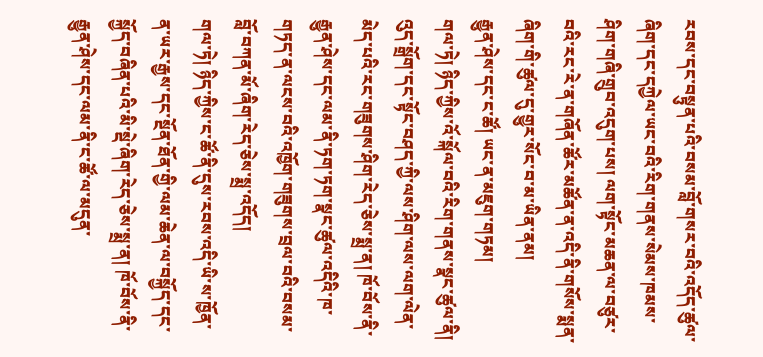རབས་དང་བསྟུན་པའི་བསམ་བློ་གསར་བའི་འདོད་ཚུལ་ཞིག་དང་དཀྱེལ་ཡང་བའི་རིག་གནས་སེམས་ཁམས་ཤིག་གཞི་གྲུབ་འདུག་པས། ལག་སྟོང་མཆན་ལ་བཙུར་བའི་རང་རེ་ན་གཞོན་ཚོར་མཚོན་ན་འདི་ནི་གསོས་སྨན་ཞིག་གི་ཚུལ་དུ་གྱུར་སོང་བ་མ་ཡིན་ནམ།
རྒྱུན་ཤེས་དང་ང་ཚོ། ཡང་ན་མཇུག་གཏམ།
གལ་ཏེ། ཉིད་ཀྱིས་འོ་སྐོལ་བའི་རིག་གནས་སྣང་ཚུལ་ནི། འུད་སྒྲོག་དང་སྟོང་བཤད་ཀྱི་ལས་ཤིག་ལས་ལག་ལེན་མེད་པའི་རང་གཟུགས་ཤིག་རེད་ཅེས་སྨྲ་ན། ཁོ་བོས་ནི་རྒྱུན་ཤེས་དང་ལམ་ནི་ཏག་ཏག་སྣང་ཚུལ་འདིའི་ཁ་གཏད་ན་ལངས་བའི་འཁྱོག་གཟུགས་བྲལ་བའི་བསམ་བློ་བཀན་མོ་ཞིག་རེད་ཅེས་སྨྲ་འདོད།
གལ་ཏེ། ཉིད་ཀྱིས་ང་ཚོ་ནི་དུས་རབས་འདི་ཡི་ས་ཁྱོན་ན་ཡར་རྒྱས་དང་སྔོན་ཐོན་གྱི་ལམ་ཆེན་ལ་བསྐྱོད་དང་སྐྱོད་བཞིན་པའི་མི་སྡེ་ཞིག་རེད་ཅེས་སྨྲ་ན། ཁོ་བོས་ནི་རྒྱུན་ཤེས་དང་ལམ་ནི་ང་ཚོ་ལ་མདུན་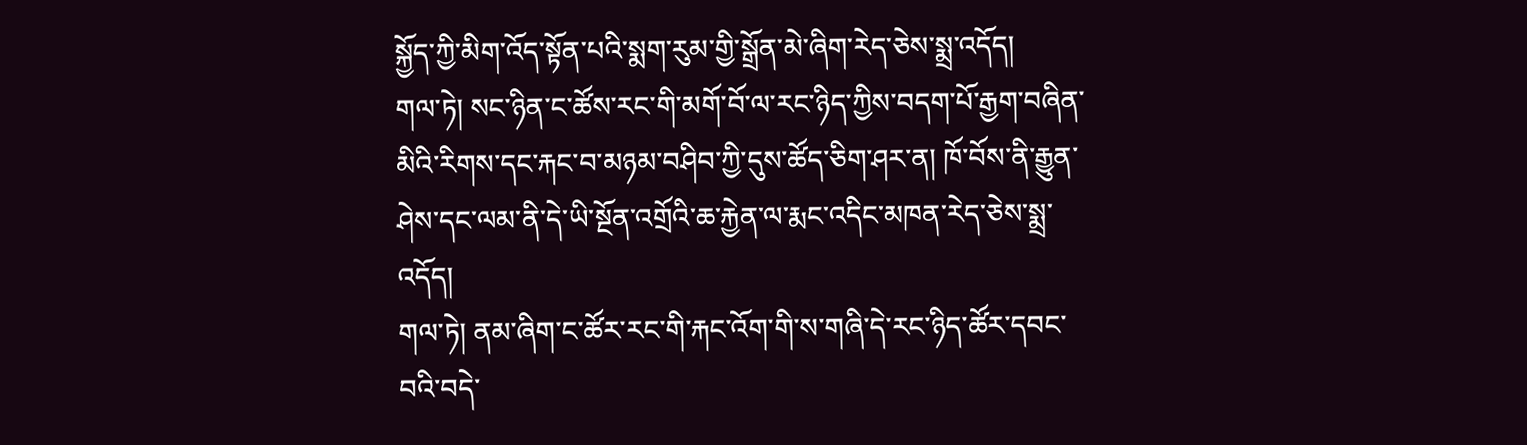སྐྱོད་ཀྱི་མིག་འོད་སྟོན་པའི་སྨག་རུམ་གྱི་སྒྲོན་མེ་ཞིག་རེད་ཅེས་སྨྲ་འདོད།
གལ་ཏེ། སང་ཉིན་ང་ཚོས་རང་གི་མགོ་བོ་ལ་རང་ཉིད་ཀྱིས་བདག་པོ་རྒྱག་བཞིན་མིའི་རིགས་དང་རྐང་བ་མཉམ་བཤིབ་ཀྱི་དུས་ཚོད་ཅིག་ཤར་ན། ཁོ་བོས་ནི་རྒྱུན་ཤེས་དང་ལམ་ནི་དེ་ཡི་སྔོན་འགྲོའི་ཆ་རྐྱེན་ལ་རྨང་འདིང་མཁན་རེད་ཅེས་སྨྲ་འདོད།
གལ་ཏེ། ནམ་ཞིག་ང་ཚོར་རང་གི་རྐང་འོག་གི་ས་གཞི་དེ་རང་ཉིད་ཚོར་དབང་བའི་བདེ་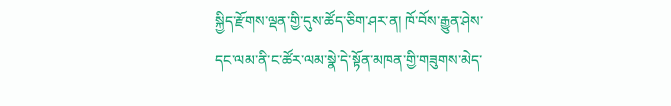སྐྱིད་རྫོགས་ལྡན་གྱི་དུས་ཚོད་ཅིག་ཤར་ན། ཁོ་བོས་རྒྱུན་ཤེས་དང་ལམ་ནི་ང་ཚོར་ལམ་སྣེ་དེ་སྟོན་མཁན་གྱི་གཟུགས་མེད་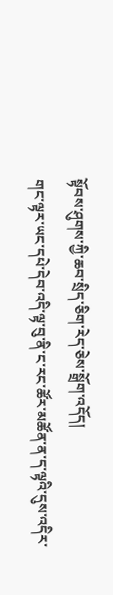སྟོབས་ཤུགས་ཀྱི་ཆབ་སྲིད་ཅིག་རེད་ཅེས་སྒྲོག་འདོད།
གང་ལྟར་ཡང་དཔེ་དེབ་འདི་ལྟ་བུ་ནི་ང་རང་ཚོར་མཚོན་ན་ད་ལྟའི་དུས་འདིར་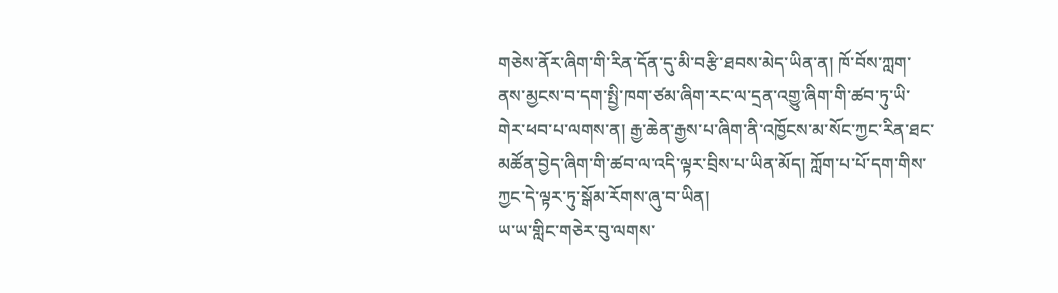གཅེས་ནོར་ཞིག་གི་རིན་དོན་དུ་མི་བརྩི་ཐབས་མེད་ཡིན་ན། ཁོ་བོས་ཀླག་ནས་མྱངས་བ་དག་སྤྱི་ཁག་ཙམ་ཞིག་རང་ལ་དྲན་འགྱུ་ཞིག་གི་ཚབ་ཏུ་ཡི་གེར་ཕབ་པ་ལགས་ན། རྒྱ་ཆེན་རྒྱས་པ་ཞིག་ནི་འཁྱོངས་མ་སོང་ཀྱང་རིན་ཐང་མཚོན་བྱེད་ཞིག་གི་ཚབ་ལ་འདི་ལྟར་བྲིས་པ་ཡིན་མོད། ཀློག་པ་པོ་དག་གིས་ཀྱང་དེ་ལྟར་ཏུ་སྒོམ་རོགས་ཞུ་བ་ཡིན།
ཡ་ཡ་གླིང་གཅེར་བུ་ལགས་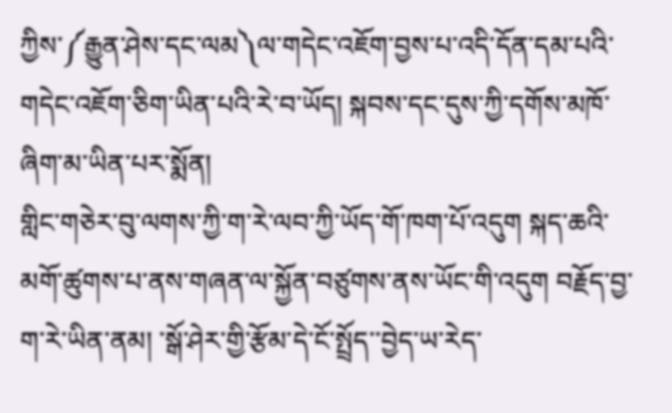ཀྱིས་༼རྒྱུན་ཤེས་དང་ལམ༽ལ་གདེང་འཇོག་བྱས་པ་འདི་དོན་དམ་པའི་གདེང་འཇོག་ཅིག་ཡིན་པའི་རེ་བ་ཡོད། སྐབས་དང་དུས་ཀྱི་དགོས་མཁོ་ཞིག་མ་ཡིན་པར་སྨོན།
གླིང་གཅེར་བུ་ལགས་ཀྱི་ག་རེ་ལབ་ཀྱི་ཡོད་གོ་ཁག་པོ་འདུག སྐད་ཆའི་མགོ་ཚུགས་པ་ནས་གཞན་ལ་སྐྱོན་བཙུགས་ནས་ཡོང་གི་འདུག བརྗོད་བྱ་ག་རེ་ཡིན་ནམ། ་སྒོ་ཤེར་གྱི་རྩོམ་དེ་ངོ་སྤྲོད་་བྱེད་ཡ་རེད་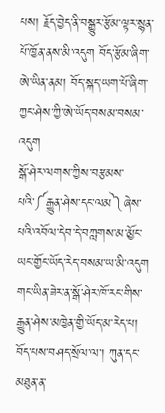པས། རྗོད་བྱེད་ནི་བསྒྱུར་རྩོམ་ལྟར་སྙན་པོ་ཁྱོན་ནས་མི་འདུག བོད་རྩོམ་ཞིག་ཨེ་ཡིན་ནམ། བོད་སྐད་ཡག་པོ་ཞིག་ཀྱང་ཤེས་ཀྱི་ཨེ་ཡོད་བསམ་བསམ་འདུག
སྒོ་ཤེར་ལགས་ཀྱིས་བརྩམས་པའི་༼རྒྱུན་ཤེས་དང་ལམ༽ཞེས་པའི་འབོལ་དེབ་དེ་བཀླགས་མ་མྱོང་ཡང་གྱོང་ཡོད་རེད་བསམ་ཡ་མི་འདུག
གང་ཡིན་ཟེར་ན་སྒོ་ཤེར་ཁོ་རང་གིས་རྒྱུན་ཤེས་མཁྱེན་གྱི་ཡོད་མ་རེད་པ། བོད་པས་བཤད་སྲོལ་ལ་། ཀུན་དང་མཐུན་ན་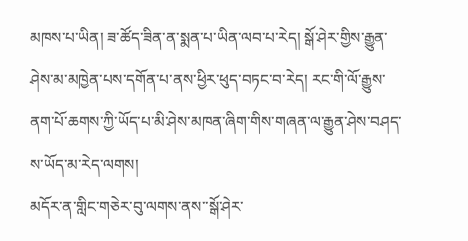མཁས་པ་ཡིན། ཟ་ཚོད་ཟིན་ན་སྨན་པ་ཡིན་ལབ་པ་རེད། སྒོ་ཤེར་གྱིས་རྒྱུན་ཤེས་མ་མཁྱེན་པས་དགོན་པ་ནས་ཕྱིར་ཕུད་བཏང་བ་རེད། རང་གི་ལོ་རྒྱུས་ནག་པོ་ཆགས་ཀྱི་ཡོད་པ་མི་ཤེས་མཁན་ཞིག་གིས་གཞན་ལ་རྒྱུན་ཤེས་བཤད་ས་ཡོད་མ་རེད་ལགས།
མདོར་ན་གླིང་གཅེར་བུ་ལགས་ནས་་སྒོ་ཤེར་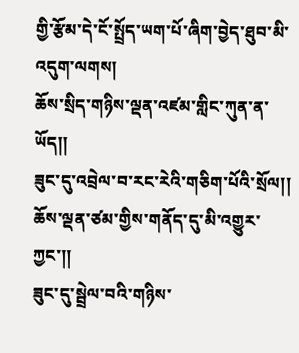གྱི་རྩོམ་དེ་ངོ་སྤྲོད་ཡག་པོ་ཞིག་བྱེད་ཐུབ་མི་འདུག་ལགས།
ཆོས་སྲིད་གཉིས་ལྡན་འཛམ་གླིང་ཀུན་ན་ཡོད།།
ཟུང་དུ་འབྲེལ་བ་རང་རེའི་གཅིག་པོའི་སྲོལ།།
ཆོས་ལྡན་ཙམ་གྱིས་གནོད་དུ་མི་འགྱུར་ཀྱང་།།
ཟུང་དུ་སྦྲེལ་བའི་གཉིས་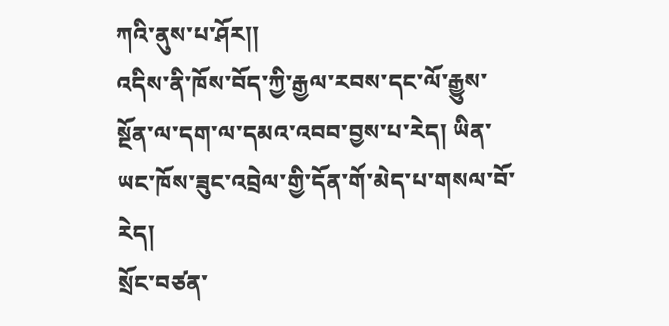ཀའི་ནུས་པ་ཤོར།།
འདིས་ནི་ཁོས་བོད་ཀྱི་རྒྱལ་རབས་དང་ལོ་རྒྱུས་སྔོན་ལ་དག་ལ་དམའ་འབབ་བྱས་པ་རེད། ཡིན་ཡང་ཁོས་ཟུང་འབྲེལ་གྱི་དོན་གོ་མེད་པ་གསལ་བོ་རེད།
སྲོང་བཙན་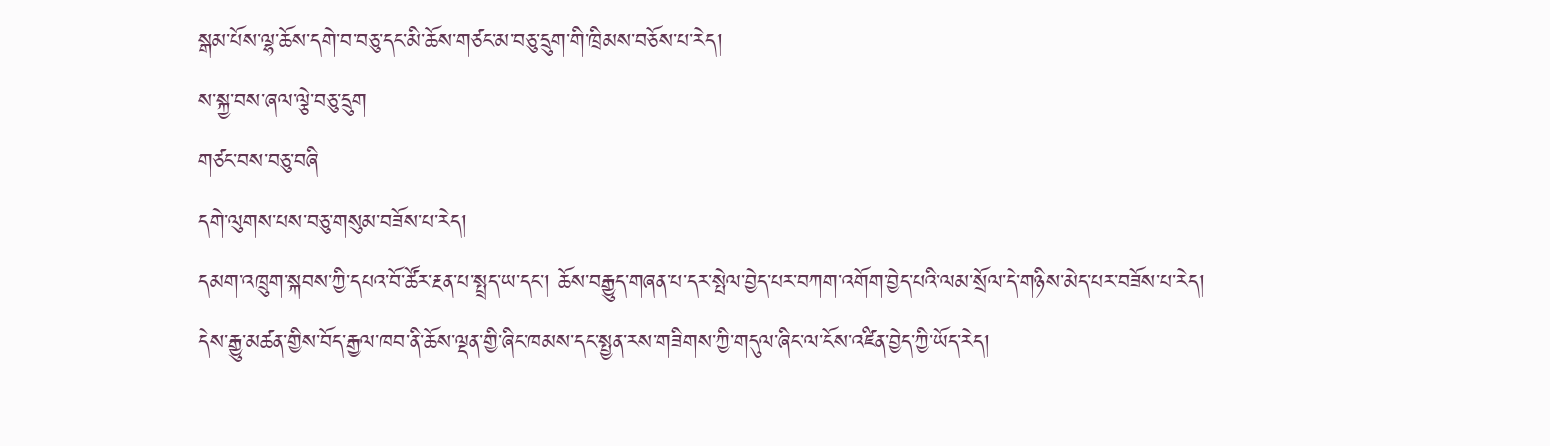སྒམ་པོས་ལྷ་ཆོས་དགེ་བ་བཅུ་དང་མི་ཆོས་གཙང་མ་བཅུ་དྲུག་གི་ཁྲིམས་བཅོས་པ་རེད།
ས་སྐྱ་བས་ཞལ་ལྕེ་བཅུ་དྲུག
གཙང་བས་བཅུ་བཞི
དགེ་ལུགས་པས་བཅུ་གསུམ་བཟོས་པ་རེད།
དམག་འཁྲུག་སྐབས་ཀྱི་དཔའ་བོ་ཚོར་རྔན་པ་སྤྲད་ཡ་དང་། ཆོས་བརྒྱུད་གཞན་པ་དར་སྤེལ་བྱེད་པར་བཀག་འགོག་བྱེད་པའི་ལམ་སྲོལ་དེ་གཉིས་མེད་པར་བཟོས་པ་རེད།
དེས་རྒྱུ་མཚན་གྱིས་བོད་རྒྱལ་ཁབ་ནི་ཆོས་ལྡན་གྱི་ཞིང་ཁམས་དང་སྤྱན་རས་གཟིགས་ཀྱི་གདུལ་ཞིང་ལ་ངོས་འཛིན་བྱེད་ཀྱི་ཡོད་རེད།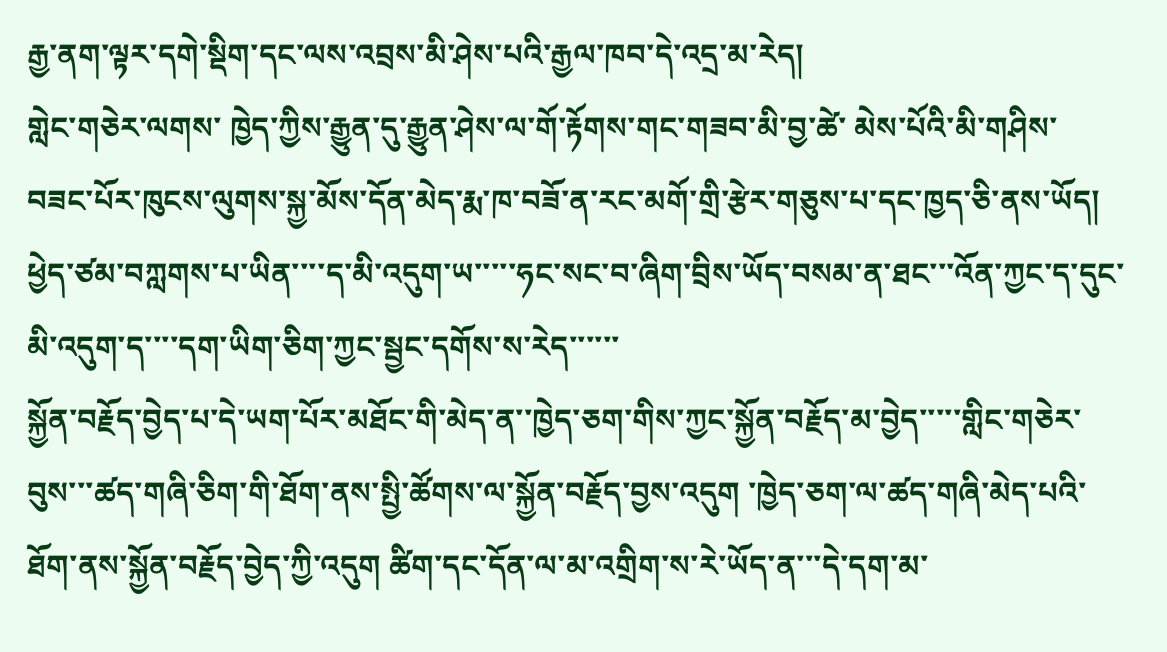རྒྱ་ནག་ལྟར་དགེ་སྡིག་དང་ལས་འབྲས་མི་ཤེས་པའི་རྒྱལ་ཁབ་དེ་འདྲ་མ་རེད།
གླེང་གཅེར་ལགས་ ཁྱེད་ཀྱིས་རྒྱུན་དུ་རྒྱུན་ཤེས་ལ་གོ་རྟོགས་གང་གཟབ་མི་བྱ་ཚེ་ མེས་པོའི་མི་གཤིས་བཟང་པོར་ཁུངས་ལུགས་སྐྱ་མོས་དོན་མེད་རྨ་ཁ་བཟོ་ན་རང་མགོ་གྲི་རྩེར་གཅུས་པ་དང་ཁྱད་ཅི་ནས་ཡོད།
ཕྱེད་ཙམ་བཀླགས་པ་ཡིན་་་་ད་མི་འདུག་ཡ་་་་་ཧང་སང་བ་ཞིག་བྲིས་ཡོད་བསམ་ན་ཐང་་་འོན་ཀྱང་ད་དུང་མི་འདུག་ད་་་་དག་ཡིག་ཅིག་ཀྱང་སྦྱང་དགོས་ས་རེད་་་་་་
སྐྱོན་བརྗོད་བྱེད་པ་དེ་ཡག་པོར་མཐོང་གི་མེད་ན་་ཁྱེད་ཅག་གིས་ཀྱང་སྐྱོན་བརྗོད་མ་བྱེད་་་་་གླིང་གཅེར་བུས་་་ཚད་གཞི་ཅིག་གི་ཐོག་ནས་སྤྱི་ཚོགས་ལ་སྐྱོན་བརྗོད་བྱས་འདུག ་ཁྱེད་ཅག་ལ་ཚད་གཞི་མེད་པའི་ཐོག་ནས་སྐྱོན་བརྗོད་བྱེད་ཀྱི་འདུག ཚིག་དང་དོན་ལ་མ་འགྲིག་ས་རེ་ཡོད་ན་་་དེ་དག་མ་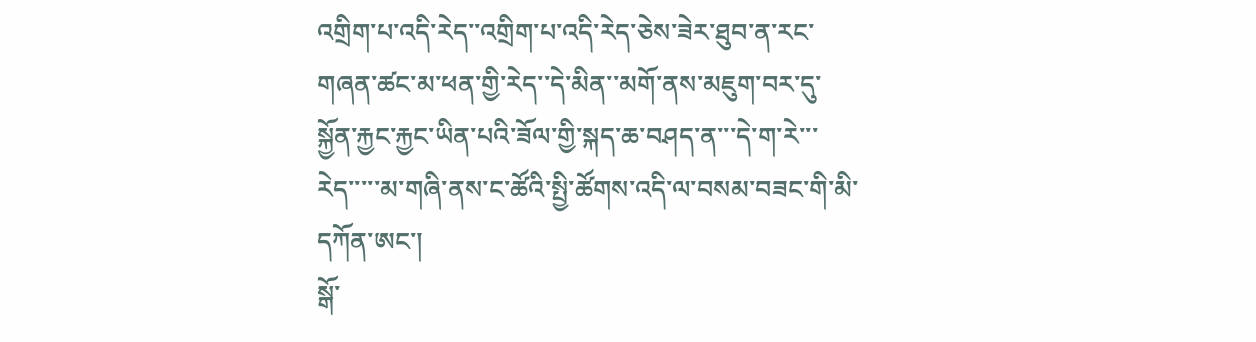འགྲིག་པ་འདི་རེད་་འགྲིག་པ་འདི་རེད་ཅེས་ཟེར་ཐུབ་ན་རང་གཞན་ཚང་མ་ཕན་གྱི་རེད་་དེ་མིན་་མགོ་ནས་མཇུག་བར་དུ་སྐྱོན་རྐྱང་རྐྱང་ཡིན་པའི་ཟོལ་གྱི་སྐད་ཆ་བཤད་ན་་་དེ་ག་རེ་་་རེད་་་་་མ་གཞི་ནས་ང་ཚོའི་སྤྱི་ཚོགས་འདི་ལ་བསམ་བཟང་གི་མི་དཀོན་ཨང་།
སྒོ་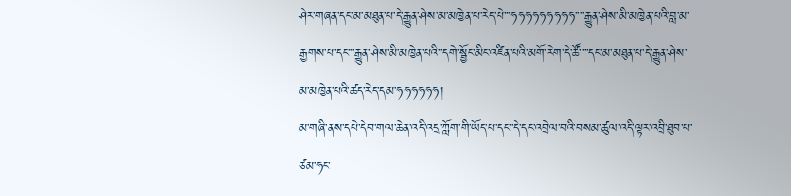ཤེར་གཞན་དང་མ་མཐུན་པ་དེ་རྒྱུན་ཤེས་མ་མཁྱེན་པ་རེད་པེ་་་ཧཧཧཧཧཧཧཧཧ་་་་རྒྱུན་ཤེས་མི་མཁྱེན་པའི་བླ་མ་རྒྱགས་པ་དང་་་རྒྱུན་ཤེས་མི་མཁྱེན་པའི་་དགེ་སྦྱོང་མིང་འཛིན་པའི་མགོ་རེག་དེ་ཚོ་་་་དང་མ་མཐུན་པ་དེ་རྒྱུན་ཤེས་མ་མཁྱེན་པའི་ཚད་རེད་དམ་ཧཧཧཧཧཧ།
མ་གཞི་ནས་དཔེ་དེབ་གལ་ཆེན་འདི་འདྲ་ཀློག་གི་ཡོད་པ་དང་་དེ་དང་འབྲེལ་བའི་བསམ་ཚུལ་འདི་ལྟར་འབྲི་ཐུབ་པ་ཙམ་ཧང་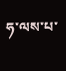ཧ་ལས་པ་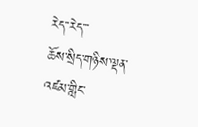རེད་་རེད་་་
ཆོས་སྲིད་གཉིས་ལྡན་འཛམ་གླིང་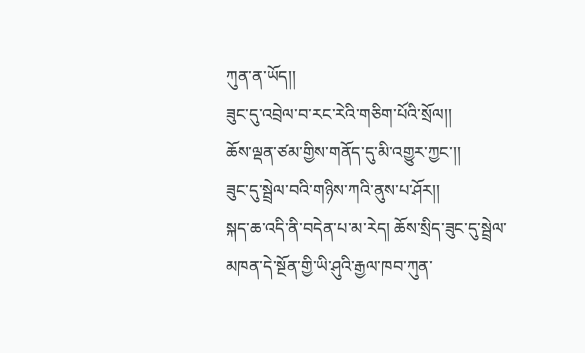ཀུན་ན་ཡོད།།
ཟུང་དུ་འབྲེལ་བ་རང་རེའི་གཅིག་པོའི་སྲོལ།།
ཆོས་ལྡན་ཙམ་གྱིས་གནོད་དུ་མི་འགྱུར་ཀྱང་།།
ཟུང་དུ་སྦྲེལ་བའི་གཉིས་ཀའི་ནུས་པ་ཤོར།།
སྐད་ཆ་འདི་ནི་བདེན་པ་མ་རེད། ཆོས་སྲིད་ཟུང་དུ་སྦྲེལ་མཁན་དེ་སྔོན་གྱི་ཡི་ཤུའི་རྒྱལ་ཁབ་ཀུན་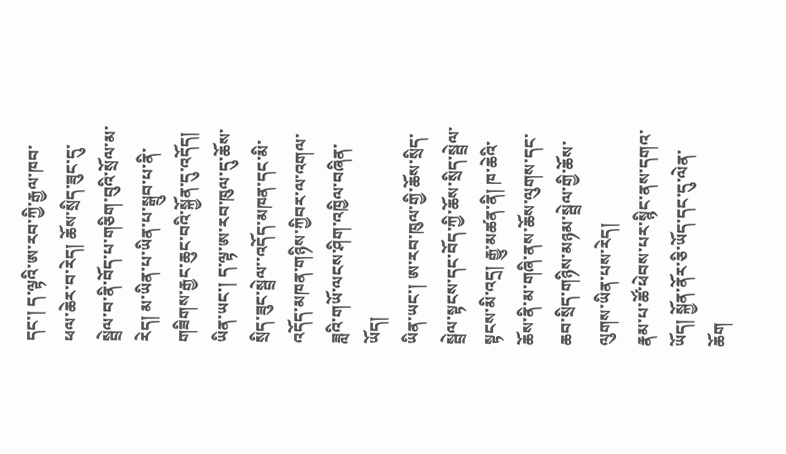དང་། ད་ལྟའི་ཨ་རབ་ཀྱི་རྒྱལ་ཁབ་ཕལ་ཆེར་བ་རེད། ཆོས་སྲིད་ཟུང་དུ་སྦྲེལ་བ་ནི་བོད་པ་གཅིག་བུའི་སྲོལ་མ་རེད། མ་ཡིན་པ་ཡིན་པ་སྒྲུབ་པ་ནི་གཟིགས་རྒྱང་ཆུང་བའི་སྐྱོན་དུ་འདོད། ཡིན་ཡང་། ད་ལྟ་ཨ་རབ་ཁུལ་དུ་ཆོས་སྲིད་ཟུང་སྦྲེལ་་འདོད་མཁན་དང་མི་འདོད་མཁན་གཉིས་ཀྱིབར་ལ་འགལ་ཟླའི་གཡོ་ལངས་ཤིག་འཁྱིལ་བཞིན་ཡོད།
ཡིན་ཡང་། ཨ་རབ་ཁུལ་གྱི་ཆོས་སྲིད་སྦྲེལ་སྟངས་དང་བོད་ཀྱི་ཆོས་སྲིད་སྦྲེལ་སྟངས་མི་འདྲ། རྒྱུ་མཚན་ནི། ཁ་ཆེའི་ཆོས་ནི་མ་གཞི་ནས་ཆོས་ལུགས་དང་ཆབ་སྲིད་གཉིས་མཉམ་སྦྲེལ་གྱི་ཆོས་ལུགས་ཡིན་པས་རེད།
རྣམ་པ་ཚོ་ཕེབས་པར་སྙིང་ནས་དགའ་ཡོད། སྐྱོན་ནོར་ཅི་ཡོད་དང་དུ་ལེན་ཆོག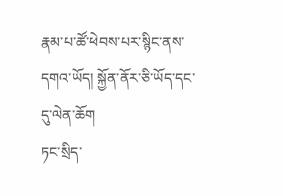རྣམ་པ་ཚོ་ཕེབས་པར་སྙིང་ནས་དགའ་ཡོད། སྐྱོན་ནོར་ཅི་ཡོད་དང་དུ་ལེན་ཆོག
ཏང་སྲིད་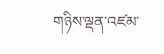གཉིས་ལྡན་འཛམ་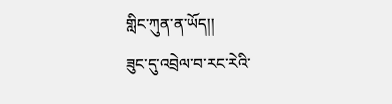གླིང་ཀུན་ན་ཡོད།།
ཟུང་དུ་འབྲེལ་བ་རང་རེའི་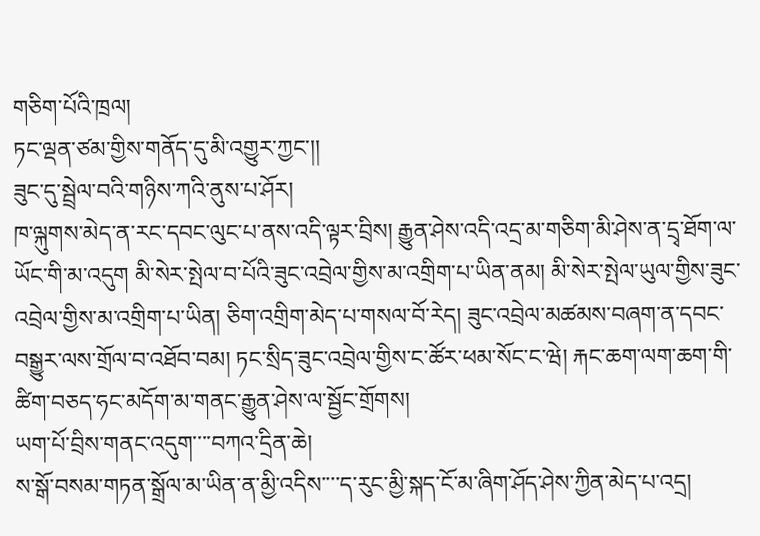གཅིག་པོའི་ཁྲལ།
ཏང་ལྡན་ཙམ་གྱིས་གནོད་དུ་མི་འགྱུར་ཀྱང་།།
ཟུང་དུ་སྦྲེལ་བའི་གཉིས་ཀའི་ནུས་པ་ཤོར།
ཁ་ལྐུགས་མེད་ན་རང་དབང་ལུང་པ་ནས་འདི་ལྟར་བྲིས། རྒྱུན་ཤེས་འདི་འདྲ་མ་གཅིག་མི་ཤེས་ན་དྲྭ་ཐོག་ལ་ཡོང་གི་མ་འདུག མི་སེར་སྤེལ་བ་པོའི་ཟུང་འབྲེལ་གྱིས་མ་འགྲིག་པ་ཡིན་ནམ། མི་སེར་སྤེལ་ཡུལ་གྱིས་ཟུང་འབྲེལ་གྱིས་མ་འགྲིག་པ་ཡིན། ཅིག་འགྲིག་མེད་པ་གསལ་བོ་རེད། ཟུང་འབྲེལ་མཚམས་བཞག་ན་དབང་བསྒྱུར་ལས་གྲོལ་བ་འཐོབ་བམ། ཏང་སྲིད་ཟུང་འབྲེལ་གྱིས་ང་ཚོར་ཕམ་སོང་ང་ཝེ། རྐང་ཆག་ལག་ཆག་གི་ཚིག་བཅད་ཧང་མདོག་མ་གནང་རྒྱུན་ཤེས་ལ་སྦྱོང་གྲོགས།
ཡག་པོ་བྲིས་གནང་འདུག་་་་བཀའ་དྲིན་ཆེ།
ས་སྒོ་བསམ་གཏན་སྒྲོལ་མ་ཡིན་ན་མྱི་འདིས་་་་ད་རུང་མྱི་སྐད་ངོ་མ་ཞིག་ཤོད་ཤེས་ཀྱིན་མེད་པ་འདྲ།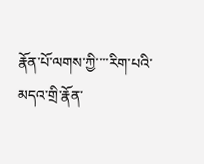རྣོན་པོ་ལགས་ཀྱི་་་་རིག་པའི་མདའ་གྲི་རྣོན་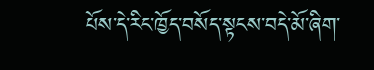པོས་དེ་རིང་ཁྱོད་བསོད་སྟངས་བདེ་མོ་ཞིག་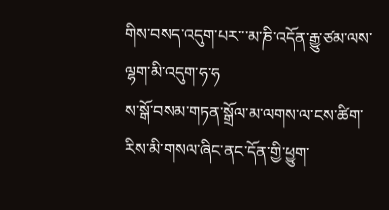གིས་བསད་འདུག་པར་་་མ་ཎི་འདོན་རྒྱུ་ཙམ་ལས་ལྷག་མི་འདུག་ཧ་ཧ
ས་སྒོ་བསམ་གཏན་སྒྲོལ་མ་ལགས་ལ་ངས་ཚིག་རིས་མི་གསལ་ཞིང་ནང་དོན་གྱི་ཕྱུག་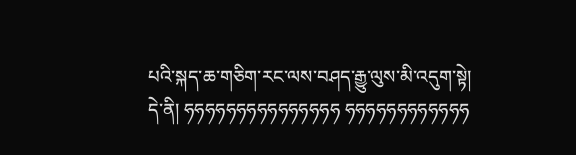པའི་སྐད་ཆ་གཅིག་རང་ལས་བཤད་རྒྱུ་ལུས་མི་འདུག་སྟེ། དེ་ནི། ཧཧཧཧཧཧཧཧཧཧཧཧཧཧཧ ཧཧཧཧཧཧཧཧཧཧཧཧ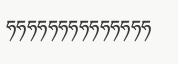ཧཧཧཧཧཧཧཧཧཧཧཧཧཧ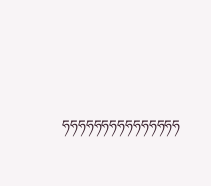ཧཧཧཧཧཧཧཧཧཧཧཧཧཧཧ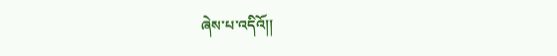ཞེས་པ་འདིའོ།།